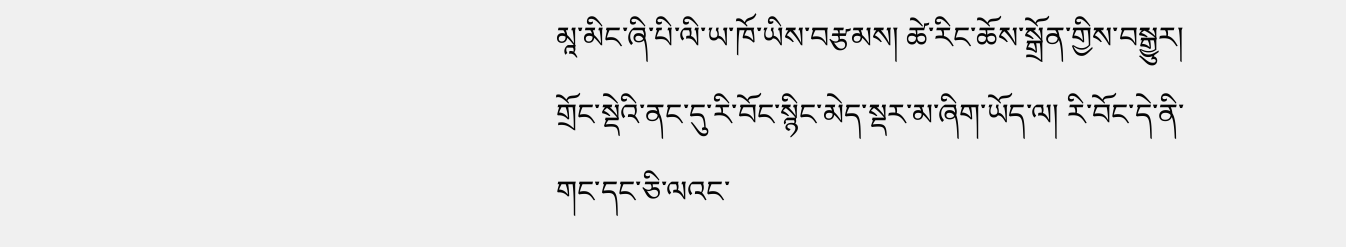མཱ་མིང་ཞི་པི་ལི་ཡ་ཁོ་ཡིས་བརྩམས། ཚེ་རིང་ཆོས་སྒྲོན་གྱིས་བསྒྱུར།
གྲོང་སྡེའི་ནང་དུ་རི་བོང་སྙིང་མེད་སྡར་མ་ཞིག་ཡོད་ལ། རི་བོང་དེ་ནི་གང་དང་ཅི་ལའང་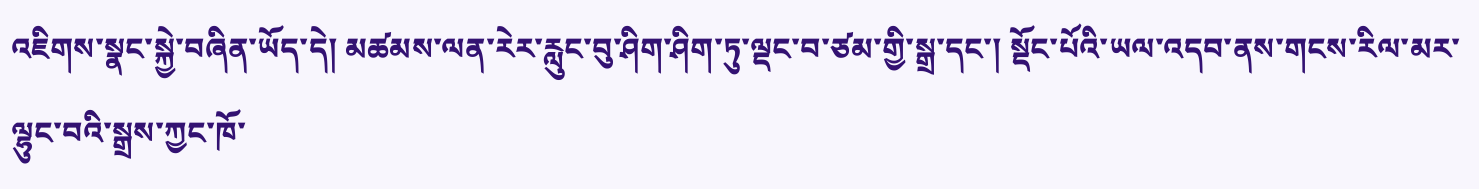འཇིགས་སྣང་སྐྱེ་བཞིན་ཡོད་དེ། མཚམས་ལན་རེར་རླུང་བུ་ཤིག་ཤིག་ཏུ་ལྡང་བ་ཙམ་གྱི་སྒྲ་དང་། སྡོང་པོའི་ཡལ་འདབ་ནས་གངས་རིལ་མར་ལྷུང་བའི་སྒྲས་ཀྱང་ཁོ་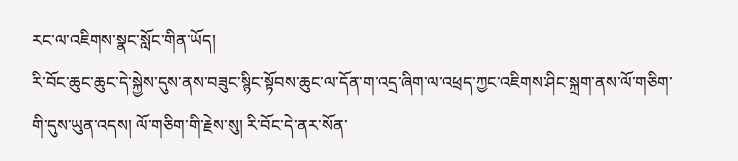རང་ལ་འཇིགས་སྣང་སློང་གིན་ཡོད།
རི་བོང་ཆུང་ཆུང་དེ་སྐྱེས་དུས་ནས་བཟུང་སྙིང་སྟོབས་ཆུང་ལ་དོན་ག་འདྲ་ཞིག་ལ་འཕྲད་ཀྱང་འཇིགས་ཤིང་སྐྲག་ནས་ལོ་གཅིག་གི་དུས་ཡུན་འདས། ལོ་གཅིག་གི་རྗེས་སུ། རི་བོང་དེ་ནར་སོན་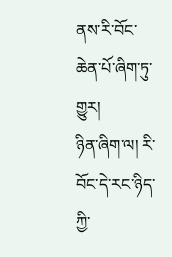ནས་རི་བོང་ཆེན་པོ་ཞིག་ཏུ་གྱུར།
ཉིན་ཞིག་ལ། རི་བོང་དེ་རང་ཉིད་ཀྱི་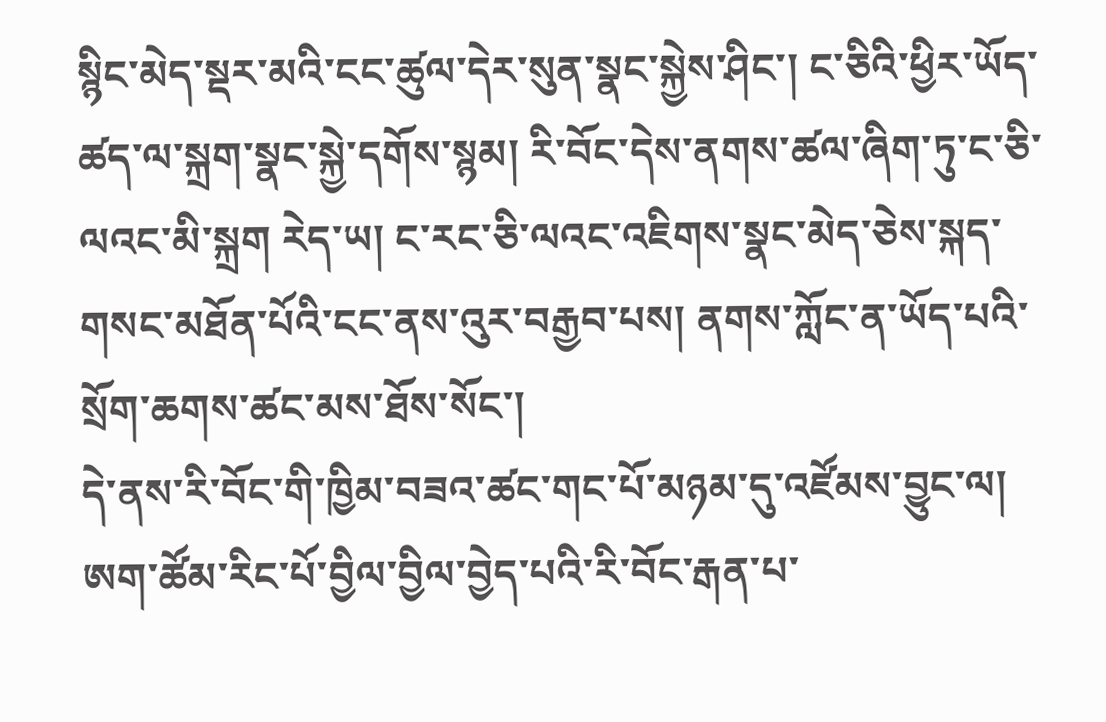སྙིང་མེད་སྡར་མའི་ངང་ཚུལ་དེར་སུན་སྣང་སྐྱེས་ཤིང་། ང་ཅིའི་ཕྱིར་ཡོད་ཚད་ལ་སྐྲག་སྣང་སྐྱེ་དགོས་སྙམ། རི་བོང་དེས་ནགས་ཚལ་ཞིག་ཏུ་ང་ཅི་ལའང་མི་སྐྲག རེད་ཡ། ང་རང་ཅི་ལའང་འཇིགས་སྣང་མེད་ཅེས་སྐད་གསང་མཐོན་པོའི་ངང་ནས་འུར་བརྒྱབ་པས། ནགས་ཀློང་ན་ཡོད་པའི་སྲོག་ཆགས་ཚང་མས་ཐོས་སོང་།
དེ་ནས་རི་བོང་གི་ཁྱིམ་བཟའ་ཚང་གང་པོ་མཉམ་དུ་འཛོམས་བྱུང་ལ། ཨག་ཚོམ་རིང་པོ་བྱིལ་བྱིལ་བྱེད་པའི་རི་བོང་རྒན་པ་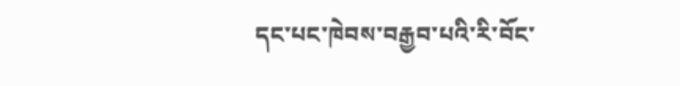དང་པང་ཁེབས་བརྒྱབ་པའི་རི་བོང་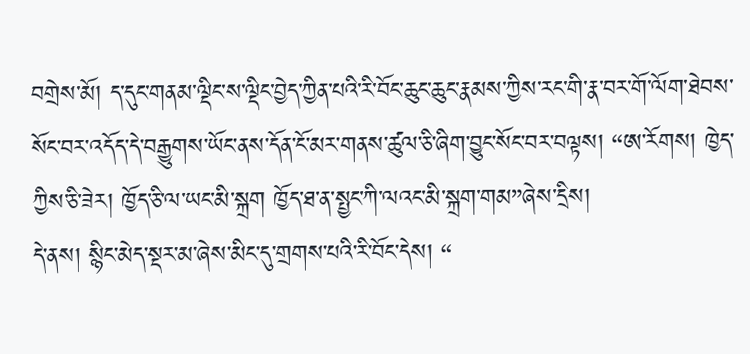བགྲེས་མོ། ད་དུང་གནམ་ལྡིང་ས་ལྡིང་བྱེད་ཀྱིན་པའི་རི་བོང་ཆུང་ཆུང་རྣམས་ཀྱིས་རང་གི་རྣ་བར་གོ་ལོག་ཐེབས་སོང་བར་འདོད་དེ་བརྒྱུགས་ཡོང་ནས་དོན་ངོ་མར་གནས་ཚུལ་ཅི་ཞིག་བྱུང་སོང་བར་བལྟས། “ཨ་རོགས། ཁྱེད་ཀྱིས་ཅི་ཟེར། ཁྱོད་ཅི་ལ་ཡང་མི་སྐྲག ཁྱོད་ཐ་ན་སྤྱང་ཀི་ལའང་མི་སྐྲག་གམ”ཞེས་དྲིས།
དེ་ནས། སྙིང་མེད་སྡར་མ་ཞེས་མིང་དུ་གྲགས་པའི་རི་བོང་དེས། “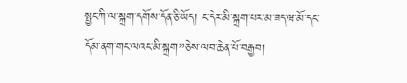སྤྱང་ཀི་ལ་སྐྲག་དགོས་དོན་ཅི་ཡོད། ང་དེར་མི་སྐྲག་པར་མ་ཟད་ཝ་མོ་དང་དོམ་ནག་གང་ལའང་མི་སྐྲག”ཅེས་ལབ་ཆེན་པོ་བརྒྱབ།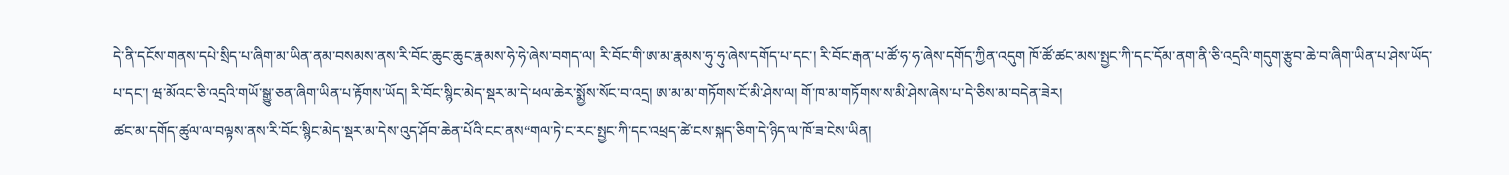དེ་ནི་དངོས་གནས་དཔེ་སྲིད་པ་ཞིག་མ་ཡིན་ནམ་བསམས་ནས་རི་བོང་ཆུང་ཆུང་རྣམས་ཧེ་ཧེ་ཞེས་བགད་ལ། རི་བོང་གི་ཨ་མ་རྣམས་ཧུ་ཧུ་ཞེས་དགོད་པ་དང་། རི་བོང་རྒན་པ་ཚོ་ཧ་ཧ་ཞེས་དགོད་ཀྱིན་འདུག ཁོ་ཚོ་ཚང་མས་སྤྱང་ཀི་དང་དོམ་ནག་ནི་ཅི་འདྲའི་གདུག་རྩུབ་ཆེ་བ་ཞིག་ཡིན་པ་ཤེས་ཡོད་པ་དང་། ཝ་མོའང་ཅི་འདྲའི་གཡོ་སྒྱུ་ཅན་ཞིག་ཡིན་པ་རྟོགས་ཡོད། རི་བོང་སྙིང་མེད་སྡར་མ་དེ་ཕལ་ཆེར་སྨྱོས་སོང་བ་འདྲ། ཨ་མ་མ་གཏོགས་ངོ་མི་ཤེས་ལ། གོ་ཁ་མ་གཏོགས་ས་མི་ཤེས་ཞེས་པ་དེ་ཅིས་མ་བདེན་ཟེར།
ཚང་མ་དགོད་ཚུལ་ལ་བལྟས་ནས་རི་བོང་སྙིང་མེད་སྡར་མ་དེས་འུད་ཤོབ་ཆེན་པོའི་ངང་ནས“གལ་ཏེ་ང་རང་སྤྱང་ཀི་དང་འཕྲད་ཚེ་ངས་སྐད་ཅིག་དེ་ཉིད་ལ་ཁོ་ཟ་ངེས་ཡིན།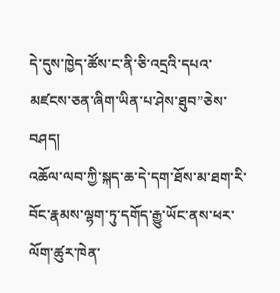དེ་དུས་ཁྱེད་ཚོས་ང་ནི་ཅི་འདྲའི་དཔའ་མཛངས་ཅན་ཞིག་ཡིན་པ་ཤེས་ཐུབ”ཅེས་བཤད།
འཆོལ་ལབ་ཀྱི་སྐད་ཆ་དེ་དག་ཐོས་མ་ཐག་རི་བོང་རྣམས་ལྷག་ཏུ་དགོད་རྒྱུ་ཡོང་ནས་ཕར་ལོག་ཚུར་ཁེན་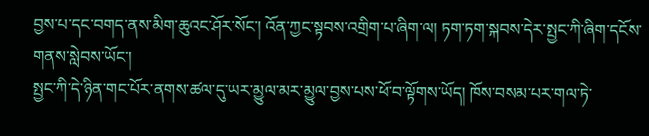བྱས་པ་དང་བགད་ནས་མིག་ཆུའང་ཤོར་སོང་། འོན་ཀྱང་སྟབས་འགྲིག་པ་ཞིག་ལ། ཏག་ཏག་སྐབས་དེར་སྤྱང་ཀི་ཞིག་དངོས་གནས་སླེབས་ཡོང་།
སྤྱང་ཀི་དེ་ཉིན་གང་པོར་ནགས་ཚལ་དུ་ཡར་མྱུལ་མར་མྱུལ་བྱས་པས་ཕོ་བ་ལྟོགས་ཡོད། ཁོས་བསམ་པར་གལ་ཏེ་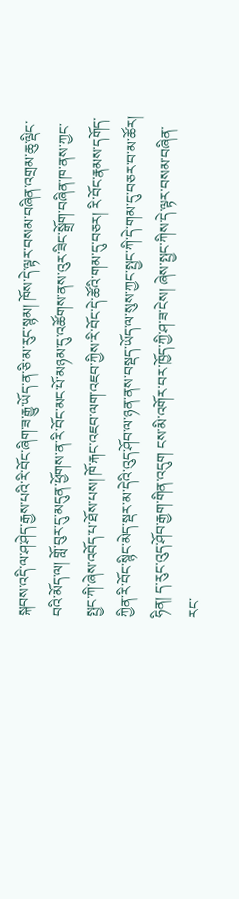སྐབས་འདི་ལ་ཤ་ཤེད་རྒྱས་པའི་རི་བོང་ཞིག་ཟ་རྒྱུ་ཡོད་ན་ཅི་མ་རུང་སྙམ། ཁོས་དེ་ལྟར་བསམ་བཞིན་འགྲམ་ཆུ་ལྡིང་བའི་མོད་ལ། གློ་བུར་དུ་མདུན་ཕྱོགས་ན་རི་བོང་མང་པོ་མཉམ་དུ་འཚོགས་ནས་འུར་ཟིང་སྒྲོག་བཞིན་ཁ་ནས་ཀྱང་སྤྱང་ཀི་ཞེས་འབོད་པ་ཐོས་པས། ཁོ་རྐང་འཇབ་ལག་འཇབ་ཀྱིས་རི་བོང་དེ་ཚོའི་གམ་དུ་བཅར། རི་བོང་རྣམས་དགོད་ཀྱིན་རི་བོང་སྙིང་མེད་སྡར་མ་དེའི་འུད་ཤོབ་ལ་ཉན་ནས་བསྡད་ཡོད་ལ་སུས་ཀྱང་སྤྱང་ཀི་དེ་གམ་དུ་བཅར་བ་མ་ཚོར།
ཧིན། ད་རུང་འུད་ཤོབ་རྒྱག་གིན་འདུག ངས་མི་འགོར་བར་ཁྱོད་ཀྱི་ཤ་ཟ་ངེས། ཞེས་སྤྱང་ཀིས་དེ་ལྟར་བསམ་བཞིན་རང་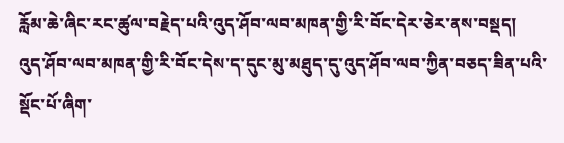རློམ་ཆེ་ཞིང་རང་ཚུལ་བརྗེད་པའི་འུད་ཤོབ་ལབ་མཁན་གྱི་རི་བོང་དེར་ཅེར་ནས་བསྡད།
འུད་ཤོབ་ལབ་མཁན་གྱི་རི་བོང་དེས་ད་དུང་མུ་མཐུད་དུ་འུད་ཤོབ་ལབ་ཀྱིན་བཅད་ཟིན་པའི་སྡོང་པོ་ཞིག་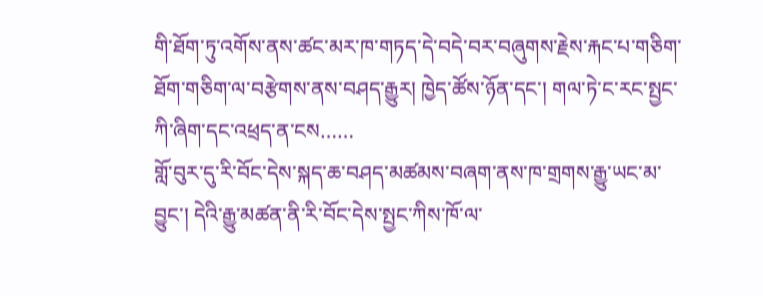གི་ཐོག་ཏུ་འགོས་ནས་ཚང་མར་ཁ་གཏད་དེ་བདེ་བར་བཞུགས་རྗེས་རྐང་པ་གཅིག་ཐོག་གཅིག་ལ་བརྩེགས་ནས་བཤད་རྒྱུར། ཁྱེད་ཚོས་ཉོན་དང་། གལ་ཏེ་ང་རང་སྤྱང་ཀི་ཞིག་དང་འཕྲད་ན་ངས……
གློ་བུར་དུ་རི་བོང་དེས་སྐད་ཆ་བཤད་མཚམས་བཞག་ནས་ཁ་གྲགས་རྒྱུ་ཡང་མ་བྱུང་། དེའི་རྒྱུ་མཚན་ནི་རི་བོང་དེས་སྤྱང་ཀིས་ཁོ་ལ་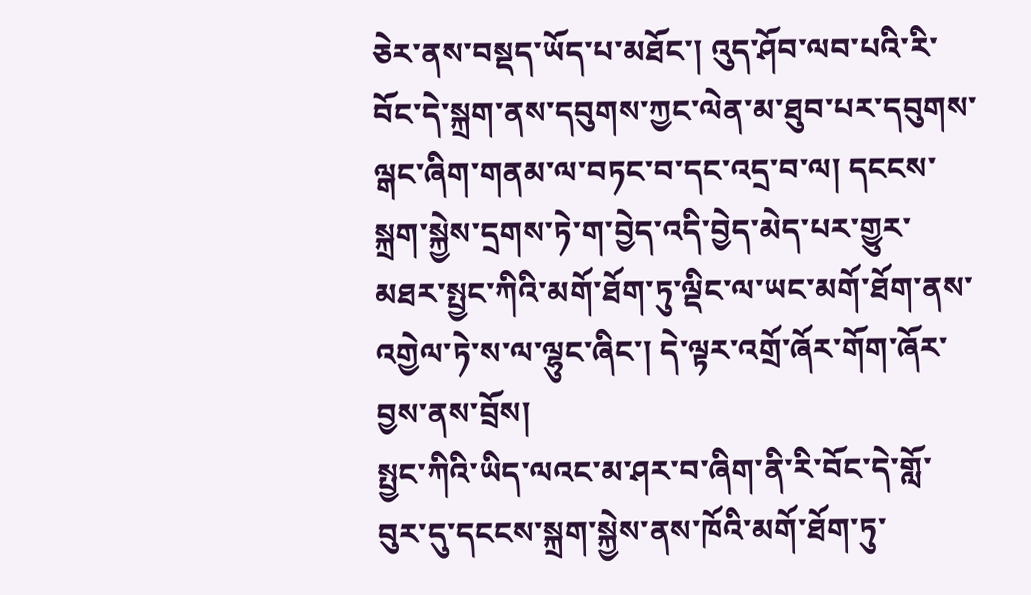ཅེར་ནས་བསྡད་ཡོད་པ་མཐོང་། འུད་ཤོབ་ལབ་པའི་རི་བོང་དེ་སྐྲག་ནས་དབུགས་ཀྱང་ལེན་མ་ཐུབ་པར་དབུགས་ལྒང་ཞིག་གནམ་ལ་བཏང་བ་དང་འདྲ་བ་ལ། དངངས་སྐྲག་སྐྱེས་དྲགས་ཏེ་ག་བྱེད་འདི་བྱེད་མེད་པར་གྱུར་མཐར་སྤྱང་ཀིའི་མགོ་ཐོག་ཏུ་ལྡིང་ལ་ཡང་མགོ་ཐོག་ནས་འགྱེལ་ཏེ་ས་ལ་ལྷུང་ཞིང་། དེ་ལྟར་འགྲོ་ཞོར་གོག་ཞོར་བྱས་ནས་བྲོས།
སྤྱང་ཀིའི་ཡིད་ལའང་མ་ཤར་བ་ཞིག་ནི་རི་བོང་དེ་གློ་བུར་དུ་དངངས་སྐྲག་སྐྱེས་ནས་ཁོའི་མགོ་ཐོག་ཏུ་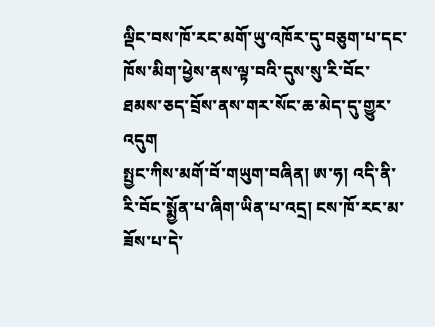ལྡིང་བས་ཁོ་རང་མགོ་ཡུ་འཁོར་དུ་བཅུག་པ་དང་ཁོས་མིག་ཕྱེས་ནས་ལྟ་བའི་དུས་སུ་རི་བོང་ཐམས་ཅད་བྲོས་ནས་གར་སོང་ཆ་མེད་དུ་གྱུར་འདུག
སྤྱང་ཀིས་མགོ་བོ་གཡུག་བཞིན། ཨ་ཧ། འདི་ནི་རི་བོང་སྨྱོན་པ་ཞིག་ཡིན་པ་འདྲ། ངས་ཁོ་རང་མ་ཟོས་པ་དེ་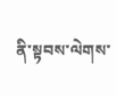ནི་སྟབས་ལེགས་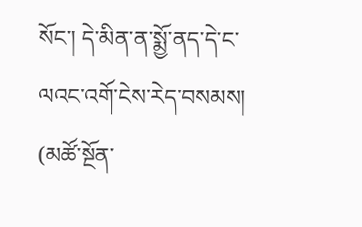སོང་། དེ་མིན་ན་སྨྱོ་ནད་དེ་ང་ལའང་འགོ་ངེས་རེད་བསམས།
(མཚོ་སྔོན་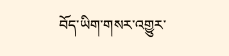བོད་ཡིག་གསར་འགྱུར་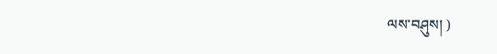ལས་བཤུས། )